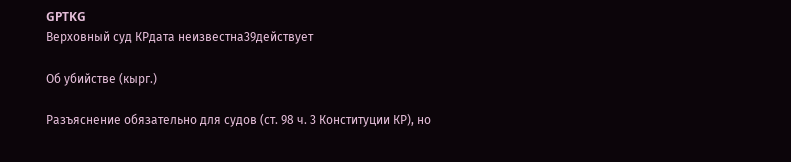GPTKG
Верховный суд КРдата неизвестна39действует

Об убийстве (кырг.)

Разъяснение обязательно для судов (ст. 98 ч. 3 Конституции КР), но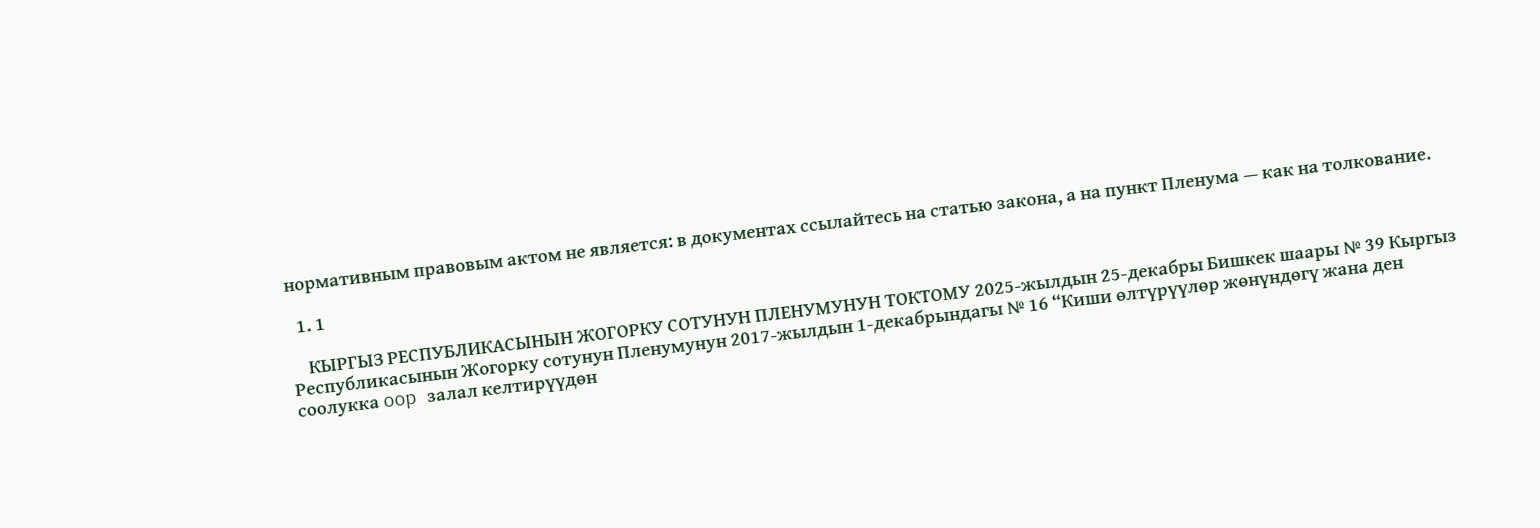нормативным правовым актом не является: в документах ссылайтесь на статью закона, а на пункт Пленума — как на толкование.

  1. 1

    КЫРГЫЗ РЕСПУБЛИКАСЫНЫН ЖОГОРКУ СОТУНУН ПЛЕНУМУНУН ТОКТОМУ 2025-жылдын 25-декабры Бишкек шаары № 39 Кыргыз Республикасынын Жогорку сотунун Пленумунун 2017-жылдын 1-декабрындагы № 16 “Киши өлтүрүүлөр жөнүндөгү жана ден соолукка oop залал келтирүүдөн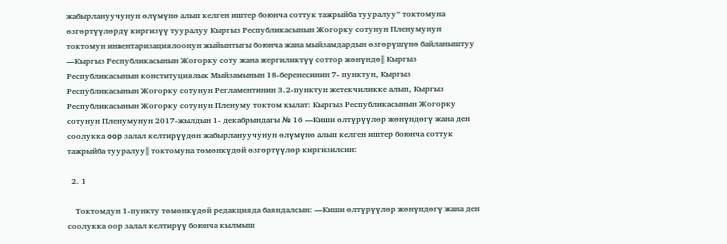жабырлануучунун өлүмүнө алып келген иштер боюнча соттук тажрыйба тууралуу” токтомуна өзгөртүүлөрдү киргизүү тууралуу Кыргыз Республикасынын Жогорку сотунун Пленумунун токтомун инвентаризациялоонун жыйынтыгы боюнча жана мыйзамдардын өзгөрүшүнө байланыштуу ―Кыргыз Республикасынын Жогорку соту жана жергиликтүү соттор жөнүндө‖ Кыргыз Республикасынын конституциялык Мыйзамынын 18-беренесинин 7- пунктун, Кыргыз Республикасынын Жогорку сотунун Регламентинин 3.2-пунктун жетекчиликке алып, Кыргыз Республикасынын Жогорку сотунун Пленуму токтом кылат: Кыргыз Республикасынын Жогорку сотунун Пленумунун 2017-жылдын 1- декабрындагы № 16 ―Киши өлтүрүүлөр жөнүндөгү жана ден соолукка oop залал келтирүүдөн жабырлануучунун өлүмүнө алып келген иштер боюнча соттук тажрыйба тууралуу‖ токтомуна төмөнкүдөй өзгөртүүлөр киргизилсин:

  2. 1

    Токтомдун 1-пункту төмөнкүдөй редакцияда баяндалсын: ―Киши өлтүрүүлөр жөнүндөгү жана ден соолукка оор залал келтирүү боюнча кылмыш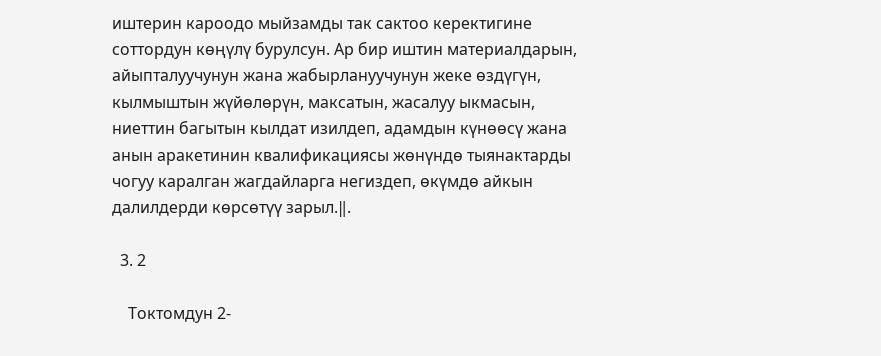иштерин кароодо мыйзамды так сактоо керектигине соттордун көңүлү бурулсун. Ар бир иштин материалдарын, айыпталуучунун жана жабырлануучунун жеке өздүгүн, кылмыштын жүйөлөрүн, максатын, жасалуу ыкмасын, ниеттин багытын кылдат изилдеп, адамдын күнөөсү жана анын аракетинин квалификациясы жөнүндө тыянактарды чогуу каралган жагдайларга негиздеп, өкүмдө айкын далилдерди көрсөтүү зарыл.‖.

  3. 2

    Токтомдун 2-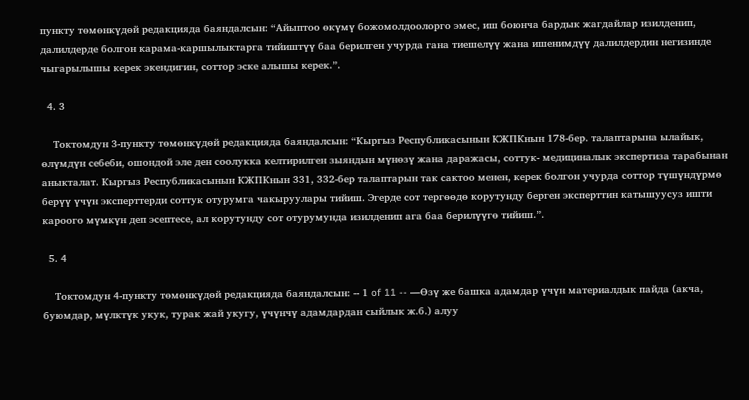пункту төмөнкүдөй редакцияда баяндалсын: “Айыптоо өкүмү божомолдоолорго эмес, иш боюнча бардык жагдайлар изилденип, далилдерде болгон карама-каршылыктарга тийиштүү баа берилген учурда гана тиешелүү жана ишенимдүү далилдердин негизинде чыгарылышы керек экендигин, соттор эске алышы керек.”.

  4. 3

    Токтомдун 3-пункту төмөнкүдөй редакцияда баяндалсын: “Кыргыз Республикасынын КЖПКнын 178-бер. талаптарына ылайык, өлүмдүн себеби, ошондой эле ден соолукка келтирилген зыяндын мүнөзү жана даражасы, соттук- медициналык экспертиза тарабынан аныкталат. Кыргыз Республикасынын КЖПКнын 331, 332-бер талаптарын так сактоо менен, керек болгон учурда соттор түшүндүрмө берүү үчүн эксперттерди соттук отурумга чакыруулары тийиш. Эгерде сот тергөөдө корутунду берген эксперттин катышуусуз ишти кароого мүмкүн деп эсептесе, ал корутунду сот отурумунда изилденип ага баа берилүүгө тийиш.”.

  5. 4

    Токтомдун 4-пункту төмөнкүдөй редакцияда баяндалсын: -- 1 of 11 -- ―Өзү же башка адамдар үчүн материалдык пайда (акча, буюмдар, мүлктүк укук, турак жай укугу, үчүнчү адамдардан сыйлык ж.б.) алуу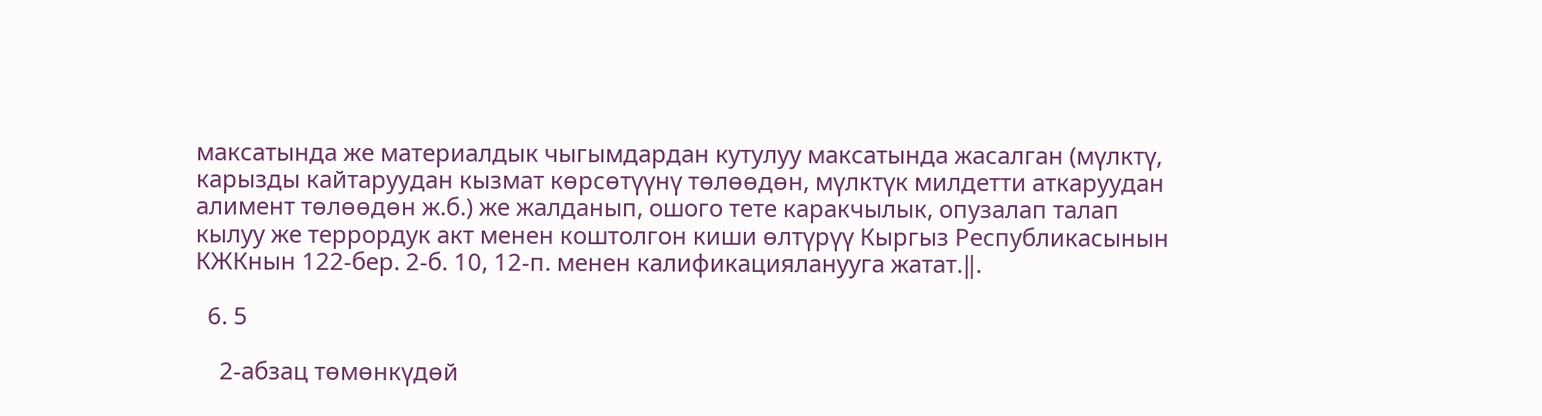максатында же материалдык чыгымдардан кутулуу максатында жасалган (мүлктү, карызды кайтаруудан кызмат көрсөтүүнү төлөөдөн, мүлктүк милдетти аткаруудан алимент төлөөдөн ж.б.) же жалданып, ошого тете каракчылык, опузалап талап кылуу же террордук акт менен коштолгон киши өлтүрүү Кыргыз Республикасынын КЖКнын 122-бер. 2-б. 10, 12-п. менен калификацияланууга жатат.‖.

  6. 5

    2-абзац төмөнкүдөй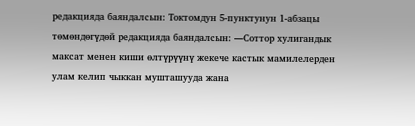редакцияда баяндалсын: Токтомдун 5-пунктунун 1-абзацы төмөндөгүдөй редакцияда баяндалсын: ―Соттор хулигандык максат менен киши өлтүрүүнү жекече кастык мамилелерден улам келип чыккан мушташууда жана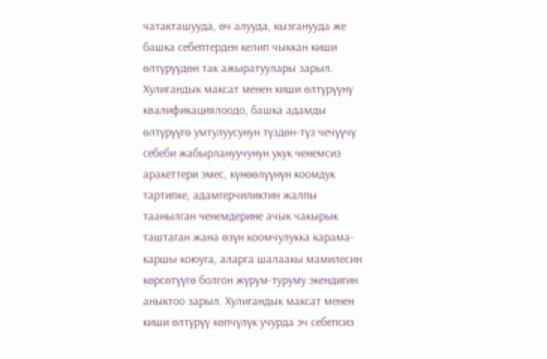чатакташууда, өч алууда, кызганууда же башка себептерден келип чыккан киши өлтүрүүдөн так ажыратуулары зарыл. Хулигандык максат менен киши өлтүрүүнү квалификациялоодо, башка адамды өлтүрүүгө умтулуусунун түздөн-түз чечүүчү себеби жабырлануучунун укук ченемсиз аракеттери эмес, күнөөлүүнүн коомдук тартипке, адамгерчиликтин жалпы таанылган ченемдерине ачык чакырык таштаган жана өзүн коомчулукка карама-каршы коюуга, аларга шалаакы мамилесин көрсөтүүгө болгон жүрүм-туруму экендигин аныктоо зарыл. Хулигандык максат менен киши өлтүрүү көпчүлүк учурда эч себепсиз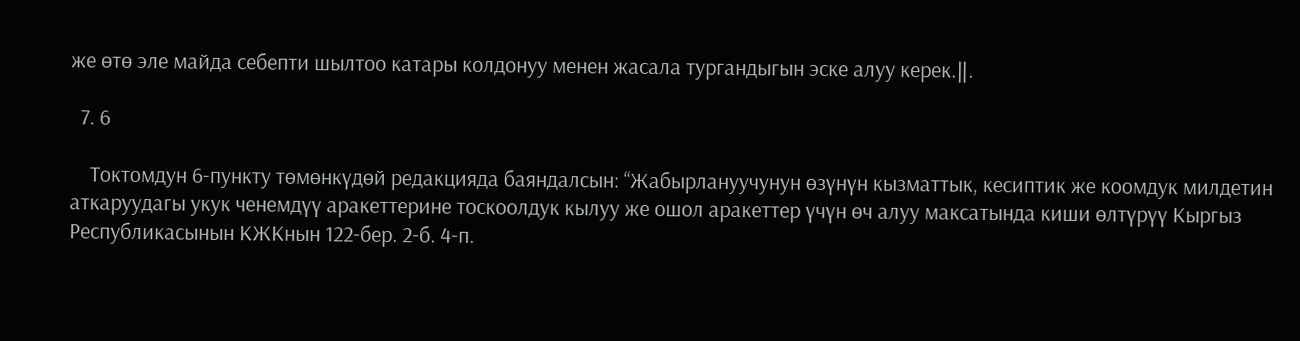же өтө эле майда себепти шылтоо катары колдонуу менен жасала тургандыгын эске алуу керек.‖.

  7. 6

    Токтомдун 6-пункту төмөнкүдөй редакцияда баяндалсын: “Жабырлануучунун өзүнүн кызматтык, кесиптик же коомдук милдетин аткаруудагы укук ченемдүү аракеттерине тоскоолдук кылуу же ошол аракеттер үчүн өч алуу максатында киши өлтүрүү Кыргыз Республикасынын КЖКнын 122-бер. 2-б. 4-п.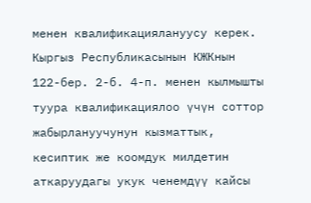менен квалификациялануусу керек. Кыргыз Республикасынын КЖКнын 122-бер. 2-б. 4-п. менен кылмышты туура квалификациялоо үчүн соттор жабырлануучунун кызматтык, кесиптик же коомдук милдетин аткаруудагы укук ченемдүү кайсы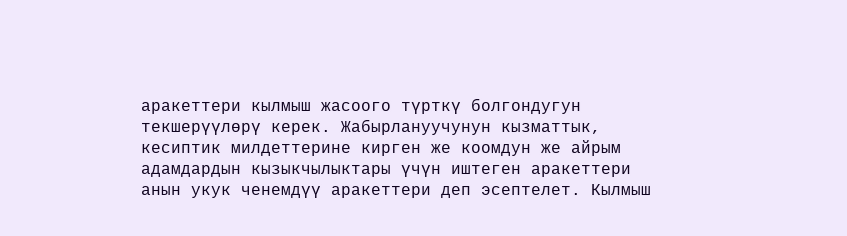аракеттери кылмыш жасоого түрткү болгондугун текшерүүлөрү керек. Жабырлануучунун кызматтык, кесиптик милдеттерине кирген же коомдун же айрым адамдардын кызыкчылыктары үчүн иштеген аракеттери анын укук ченемдүү аракеттери деп эсептелет. Кылмыш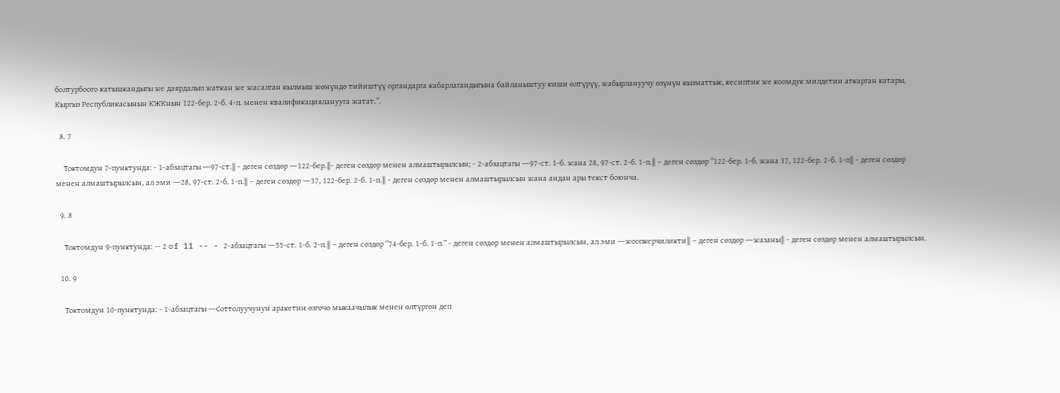болтурбоого катышкандыгы же даярдалып жаткан же жасалган кылмыш жөнүндө тийиштүү органдарга кабарлагандыгына байланыштуу киши өлтүрүү, жабырлануучу өзүнүн кызматтык, кесиптик же коомдук милдетин аткарган катары, Кыргыз Республикасынын КЖКнын 122-бер. 2-б. 4-п. менен квалификацияланууга жатат.”.

  8. 7

    Токтомдун 7-пунктунда: - 1-абзацтагы ―97-ст.‖ - деген сөздөр ―122-бер.‖- деген сөздөр менен алмаштырылсын; - 2-абзацтагы ―97-ст. 1-б. жана 28, 97-ст. 2-б. 1-п.‖ – деген сөздөр “122-бер. 1-б. жана 37, 122-бер. 2-б. 1-п‖ - деген сөздөр менен алмаштырылсын, ал эми ―28, 97-ст. 2-б. 1-п.‖ – деген сөздөр ―37, 122-бер. 2-б. 1-п.‖ - деген сөздөр менен алмаштырылсын жана андан ары текст боюнча.

  9. 8

    Токтомдун 9-пунктунда: -- 2 of 11 -- - 2-абзацтагы ―55-ст. 1-б. 2-п.‖ – деген сөздөр “74-бер. 1-б. 1-п.” - деген сөздөр менен алмаштырылсын, ал эми ―жоопкерчиликти‖ – деген сөздөр ―жазаны‖ - деген сөздөр менен алмаштырылсын.

  10. 9

    Токтомдун 10-пунктунда: - 1-абзацтагы ―Соттолуучунун аракетин өзгөчө мыкаачылык менен өлтүргөн деп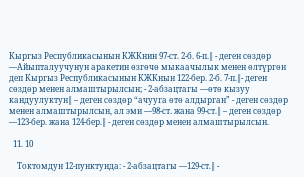Кыргыз Республикасынын КЖКнин 97-ст. 2-б. 6-п.‖ - деген сөздөр ―Айыпталуучунун аракетин өзгөчө мыкаачылык менен өлтүргөн деп Кыргыз Республикасынын КЖКнын 122-бер. 2-б. 7-п.‖- деген сөздөр менен алмаштырылсын; - 2-абзацтагы ―өтө кызуу кандуулуктун‖ – деген сөздөр “ачууга өтө алдырган” - деген сөздөр менен алмаштырылсын, ал эми ―98-ст. жана 99-ст.‖ – деген сөздөр ―123-бер. жана 124-бер.‖ - деген сөздөр менен алмаштырылсын.

  11. 10

    Токтомдун 12-пунктунда: - 2-абзацтагы ―129-ст.‖ -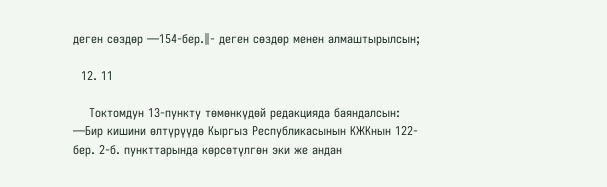деген сөздөр ―154-бер.‖- деген сөздөр менен алмаштырылсын;

  12. 11

    Токтомдун 13-пункту төмөнкүдөй редакцияда баяндалсын: ―Бир кишини өлтүрүүдө Кыргыз Республикасынын КЖКнын 122-бер. 2-б. пункттарында көрсөтүлгөн эки же андан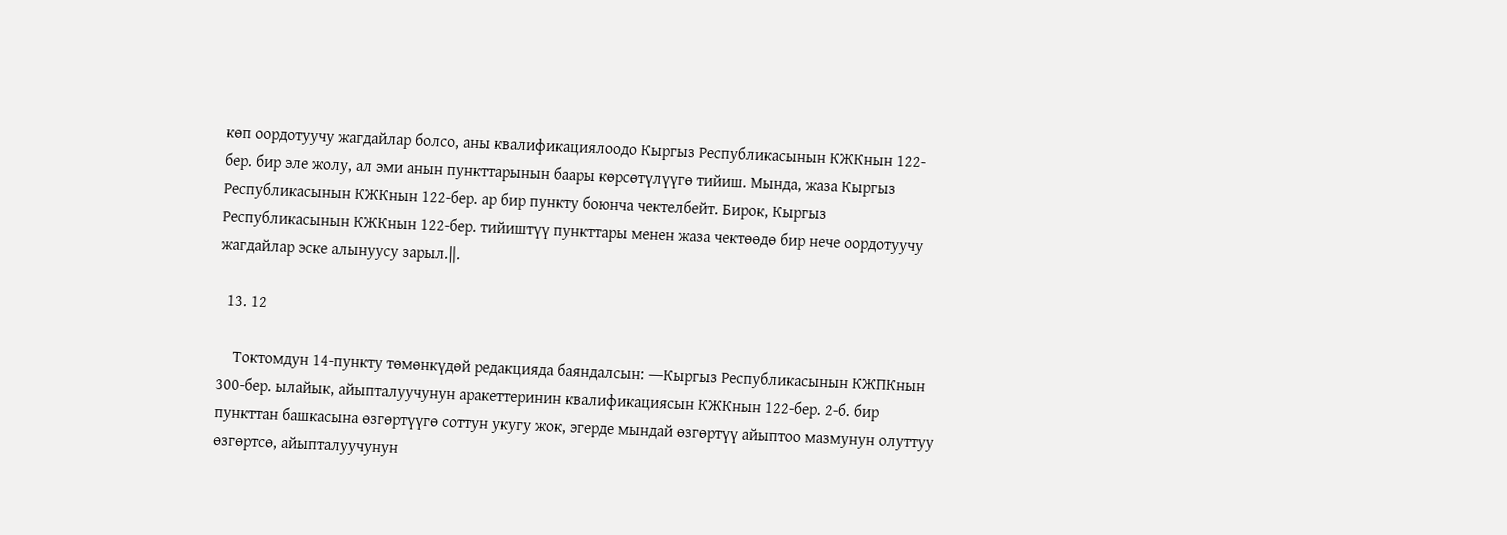көп оордотуучу жагдайлар болсо, аны квалификациялоодо Кыргыз Республикасынын КЖКнын 122-бер. бир эле жолу, ал эми анын пункттарынын баары көрсөтүлүүгө тийиш. Мында, жаза Кыргыз Республикасынын КЖКнын 122-бер. ар бир пункту боюнча чектелбейт. Бирок, Кыргыз Республикасынын КЖКнын 122-бер. тийиштүү пункттары менен жаза чектөөдө бир нече оордотуучу жагдайлар эске алынуусу зарыл.‖.

  13. 12

    Токтомдун 14-пункту төмөнкүдөй редакцияда баяндалсын: ―Кыргыз Республикасынын КЖПКнын 300-бер. ылайык, айыпталуучунун аракеттеринин квалификациясын КЖКнын 122-бер. 2-б. бир пункттан башкасына өзгөртүүгө соттун укугу жок, эгерде мындай өзгөртүү айыптоо мазмунун олуттуу өзгөртсө, айыпталуучунун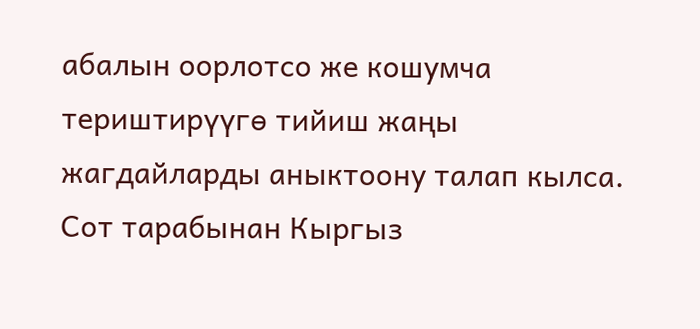абалын оорлотсо же кошумча териштирүүгө тийиш жаңы жагдайларды аныктоону талап кылса. Сот тарабынан Кыргыз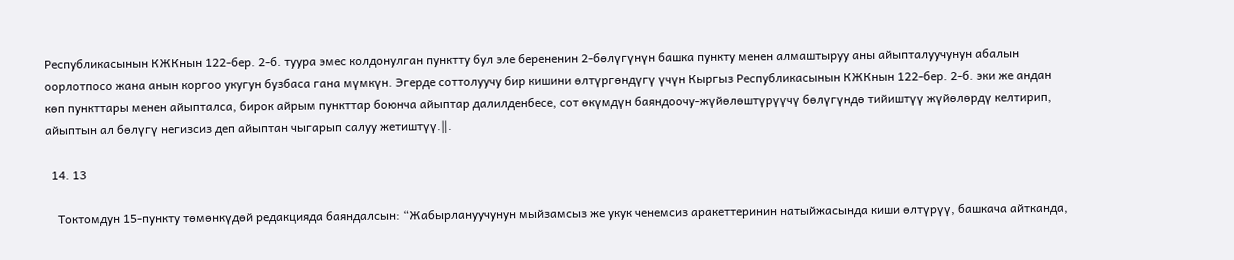Республикасынын КЖКнын 122-бер. 2-б. туура эмес колдонулган пунктту бул эле берененин 2-бөлүгүнүн башка пункту менен алмаштыруу аны айыпталуучунун абалын оорлотпосо жана анын коргоо укугун бузбаса гана мүмкүн. Эгерде соттолуучу бир кишини өлтүргөндүгү үчүн Кыргыз Республикасынын КЖКнын 122-бер. 2-б. эки же андан көп пункттары менен айыпталса, бирок айрым пункттар боюнча айыптар далилденбесе, сот өкүмдүн баяндоочу-жүйөлөштүрүүчү бөлүгүндө тийиштүү жүйөлөрдү келтирип, айыптын ал бөлүгү негизсиз деп айыптан чыгарып салуу жетиштүү.‖.

  14. 13

    Токтомдун 15-пункту төмөнкүдөй редакцияда баяндалсын: “Жабырлануучунун мыйзамсыз же укук ченемсиз аракеттеринин натыйжасында киши өлтүрүү, башкача айтканда,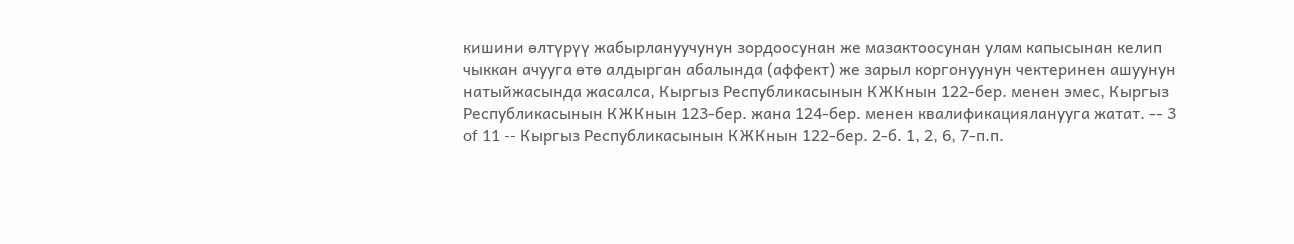кишини өлтүрүү жабырлануучунун зордоосунан же мазактоосунан улам капысынан келип чыккан ачууга өтө алдырган абалында (аффект) же зарыл коргонуунун чектеринен ашуунун натыйжасында жасалса, Кыргыз Республикасынын КЖКнын 122-бер. менен эмес, Кыргыз Республикасынын КЖКнын 123-бер. жана 124-бер. менен квалификацияланууга жатат. -- 3 of 11 -- Кыргыз Республикасынын КЖКнын 122-бер. 2-б. 1, 2, 6, 7-п.п.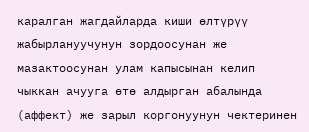каралган жагдайларда киши өлтүрүү жабырлануучунун зордоосунан же мазактоосунан улам капысынан келип чыккан ачууга өтө алдырган абалында (аффект) же зарыл коргонуунун чектеринен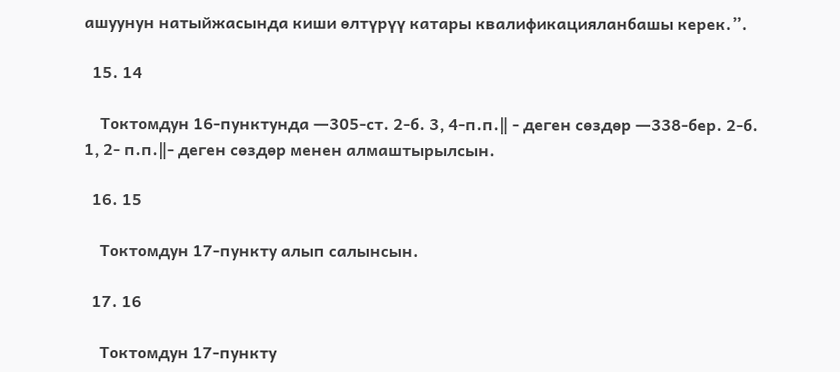ашуунун натыйжасында киши өлтүрүү катары квалификацияланбашы керек.”.

  15. 14

    Токтомдун 16-пунктунда ―305-ст. 2-б. 3, 4-п.п.‖ - деген сөздөр ―338-бер. 2-б. 1, 2- п.п.‖- деген сөздөр менен алмаштырылсын.

  16. 15

    Токтомдун 17-пункту алып салынсын.

  17. 16

    Токтомдун 17-пункту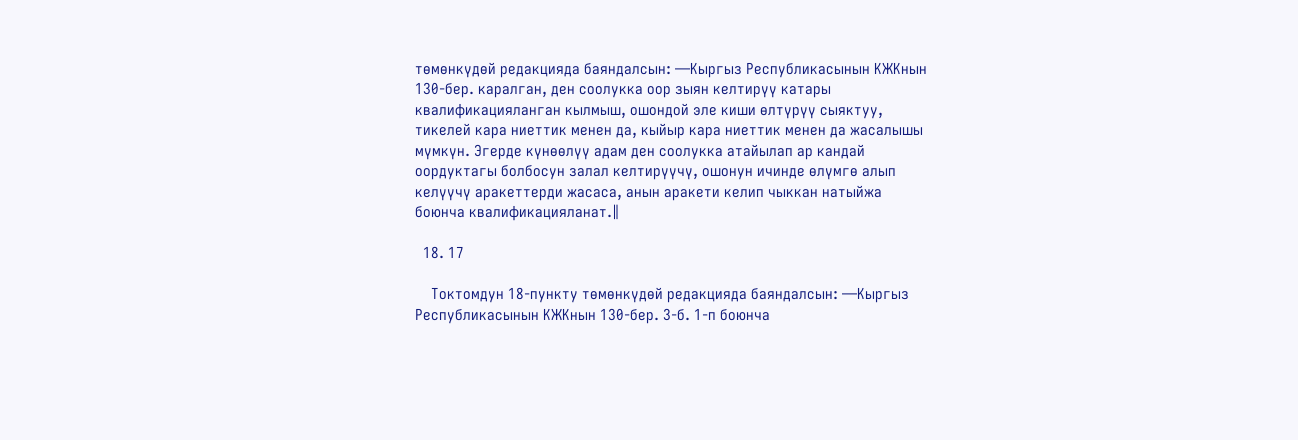төмөнкүдөй редакцияда баяндалсын: ―Кыргыз Республикасынын КЖКнын 130-бер. каралган, ден соолукка оор зыян келтирүү катары квалификацияланган кылмыш, ошондой эле киши өлтүрүү сыяктуу, тикелей кара ниеттик менен да, кыйыр кара ниеттик менен да жасалышы мүмкүн. Эгерде күнөөлүү адам ден соолукка атайылап ар кандай оордуктагы болбосун залал келтирүүчү, ошонун ичинде өлүмгө алып келүүчү аракеттерди жасаса, анын аракети келип чыккан натыйжа боюнча квалификацияланат.‖

  18. 17

    Токтомдун 18-пункту төмөнкүдөй редакцияда баяндалсын: ―Кыргыз Республикасынын КЖКнын 130-бер. 3-б. 1-п боюнча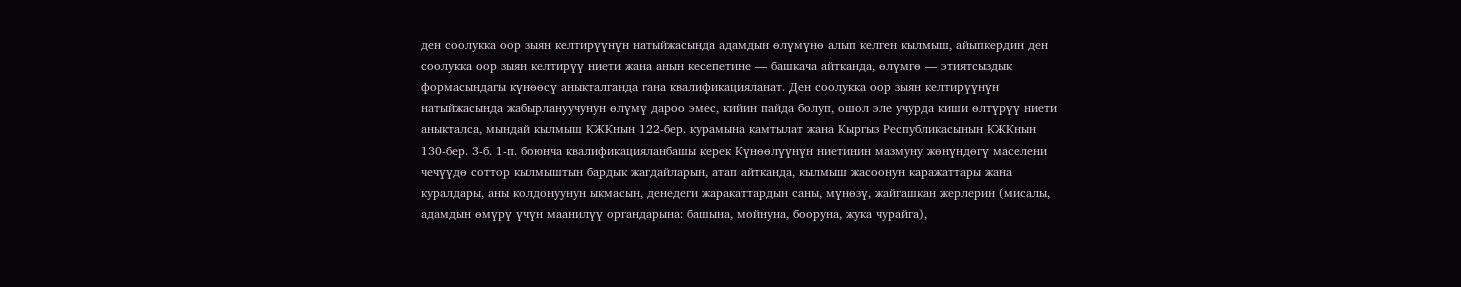ден соолукка оор зыян келтирүүнүн натыйжасында адамдын өлүмүнө алып келген кылмыш, айыпкердин ден соолукка оор зыян келтирүү ниети жана анын кесепетине — башкача айтканда, өлүмгө — этиятсыздык формасындагы күнөөсү аныкталганда гана квалификацияланат. Ден соолукка оор зыян келтирүүнүн натыйжасында жабырлануучунун өлүмү дароо эмес, кийин пайда болуп, ошол эле учурда киши өлтүрүү ниети аныкталса, мындай кылмыш КЖКнын 122-бер. курамына камтылат жана Кыргыз Республикасынын КЖКнын 130-бер. 3-б. 1-п. боюнча квалификацияланбашы керек Күнөөлүүнүн ниетинин мазмуну жөнүндөгү маселени чечүүдө соттор кылмыштын бардык жагдайларын, атап айтканда, кылмыш жасоонун каражаттары жана куралдары, аны колдонуунун ыкмасын, денедеги жаракаттардын саны, мүнөзү, жайгашкан жерлерин (мисалы, адамдын өмүрү үчүн маанилүү органдарына: башына, мойнуна, бооруна, жука чурайга),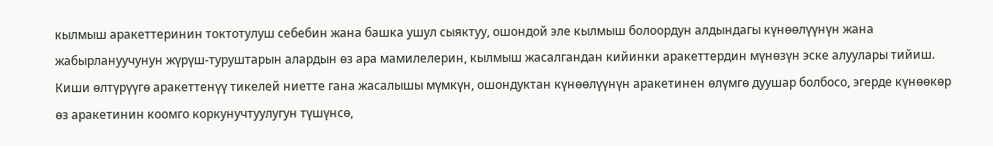кылмыш аракеттеринин токтотулуш себебин жана башка ушул сыяктуу, ошондой эле кылмыш болоордун алдындагы күнөөлүүнүн жана жабырлануучунун жүрүш-туруштарын алардын өз ара мамилелерин, кылмыш жасалгандан кийинки аракеттердин мүнөзүн эске алуулары тийиш. Киши өлтүрүүгө аракеттенүү тикелей ниетте гана жасалышы мүмкүн, ошондуктан күнөөлүүнүн аракетинен өлүмгө дуушар болбосо, эгерде күнөөкөр өз аракетинин коомго коркунучтуулугун түшүнсө,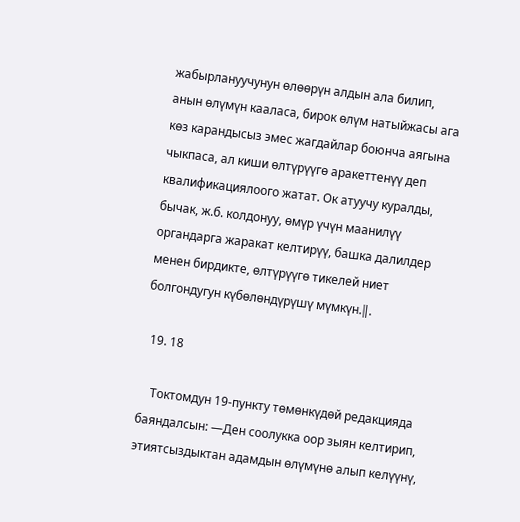жабырлануучунун өлөөрүн алдын ала билип, анын өлүмүн кааласа, бирок өлүм натыйжасы ага көз карандысыз эмес жагдайлар боюнча аягына чыкпаса, ал киши өлтүрүүгө аракеттенүү деп квалификациялоого жатат. Ок атуучу куралды, бычак, ж.б. колдонуу, өмүр үчүн маанилүү органдарга жаракат келтирүү, башка далилдер менен бирдикте, өлтүрүүгө тикелей ниет болгондугун күбөлөндүрүшү мүмкүн.‖.

  19. 18

    Токтомдун 19-пункту төмөнкүдөй редакцияда баяндалсын: ―Ден соолукка оор зыян келтирип, этиятсыздыктан адамдын өлүмүнө алып келүүнү,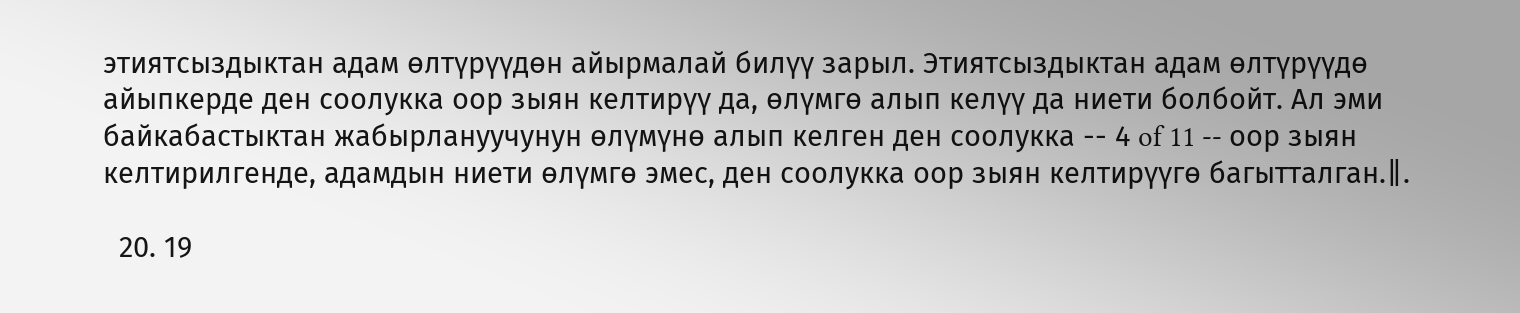этиятсыздыктан адам өлтүрүүдөн айырмалай билүү зарыл. Этиятсыздыктан адам өлтүрүүдө айыпкерде ден соолукка оор зыян келтирүү да, өлүмгө алып келүү да ниети болбойт. Ал эми байкабастыктан жабырлануучунун өлүмүнө алып келген ден соолукка -- 4 of 11 -- оор зыян келтирилгенде, адамдын ниети өлүмгө эмес, ден соолукка оор зыян келтирүүгө багытталган.‖.

  20. 19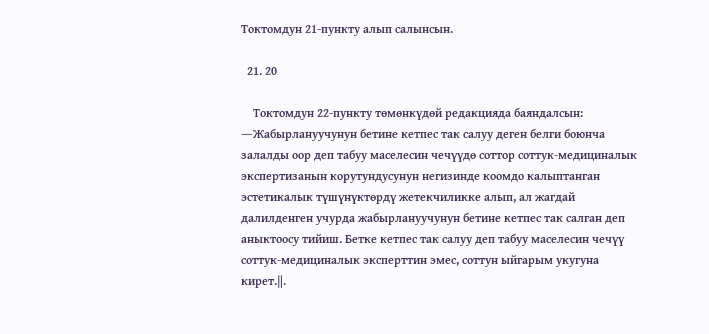Токтомдун 21-пункту алып салынсын.

  21. 20

    Токтомдун 22-пункту төмөнкүдөй редакцияда баяндалсын: ―Жабырлануучунун бетине кетпес так салуу деген белги боюнча залалды оор деп табуу маселесин чечүүдө соттор соттук-медициналык экспертизанын корутундусунун негизинде коомдо калыптанган эстетикалык түшүнүктөрдү жетекчиликке алып, ал жагдай далилденген учурда жабырлануучунун бетине кетпес так салган деп аныктоосу тийиш. Бетке кетпес так салуу деп табуу маселесин чечүү соттук-медициналык эксперттин эмес, соттун ыйгарым укугуна кирет.‖.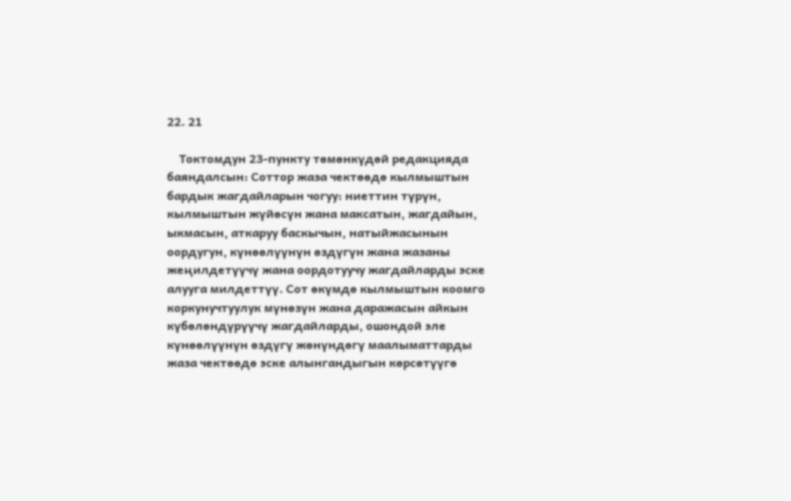22. 21

    Токтомдун 23-пункту төмөнкүдөй редакцияда баяндалсын: Соттор жаза чектөөдө кылмыштын бардык жагдайларын чогуу: ниеттин түрүн, кылмыштын жүйөсүн жана максатын, жагдайын, ыкмасын, аткаруу баскычын, натыйжасынын оордугун, күнөөлүүнүн өздүгүн жана жазаны жеңилдетүүчү жана оордотуучу жагдайларды эске алууга милдеттүү. Сот өкүмдө кылмыштын коомго коркунучтуулук мүнөзүн жана даражасын айкын күбөлөндүрүүчү жагдайларды, ошондой эле күнөөлүүнүн өздүгү жөнүндөгү маалыматтарды жаза чектөөдө эске алынгандыгын көрсөтүүгө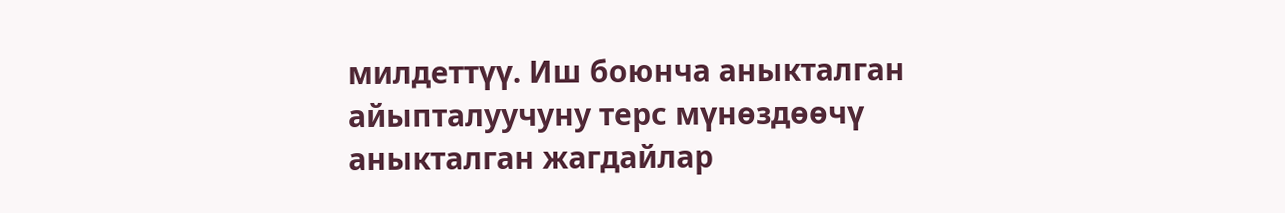милдеттүү. Иш боюнча аныкталган айыпталуучуну терс мүнөздөөчү аныкталган жагдайлар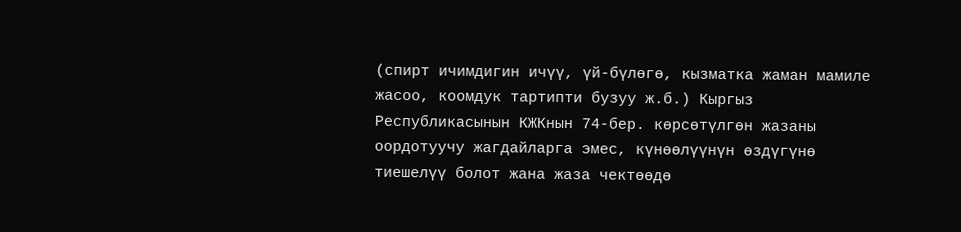(спирт ичимдигин ичүү, үй-бүлөгө, кызматка жаман мамиле жасоо, коомдук тартипти бузуу ж.б.) Кыргыз Республикасынын КЖКнын 74-бер. көрсөтүлгөн жазаны оордотуучу жагдайларга эмес, күнөөлүүнүн өздүгүнө тиешелүү болот жана жаза чектөөдө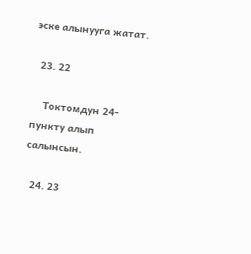эске алынууга жатат.

  23. 22

    Токтомдун 24-пункту алып салынсын.

  24. 23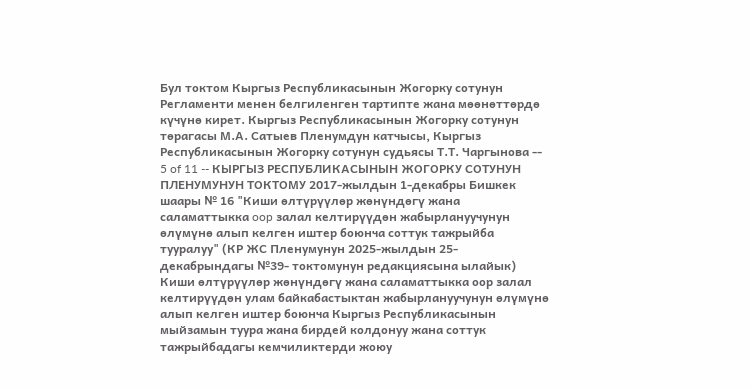Бул токтом Кыргыз Республикасынын Жогорку сотунун Регламенти менен белгиленген тартипте жана мөөнөттөрдө күчүнө кирет. Кыргыз Республикасынын Жогорку сотунун төрагасы М.А. Сатыев Пленумдун катчысы, Кыргыз Республикасынын Жогорку сотунун судьясы Т.Т. Чаргынова -- 5 of 11 -- КЫРГЫЗ РЕСПУБЛИКАСЫНЫН ЖОГОРКУ СОТУНУН ПЛЕНУМУНУН ТОКТОМУ 2017-жылдын 1-декабры Бишкек шаары № 16 "Киши өлтүрүүлөр жөнүндөгү жана саламаттыкка oop залал келтирүүдөн жабырлануучунун өлүмүнө алып келген иштер боюнча соттук тажрыйба тууралуу" (КР ЖС Пленумунун 2025-жылдын 25-декабрындагы №39- токтомунун редакциясына ылайык) Киши өлтүрүүлөр жөнүндөгү жана саламаттыкка оор залал келтирүүдөн улам байкабастыктан жабырлануучунун өлүмүнө алып келген иштер боюнча Кыргыз Республикасынын мыйзамын туура жана бирдей колдонуу жана соттук тажрыйбадагы кемчиликтерди жоюу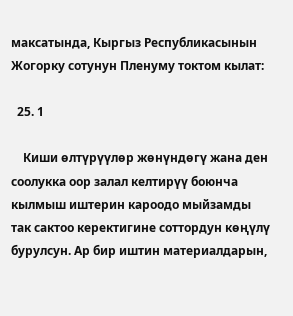максатында, Кыргыз Республикасынын Жогорку сотунун Пленуму токтом кылат:

  25. 1

    Киши өлтүрүүлөр жөнүндөгү жана ден соолукка оор залал келтирүү боюнча кылмыш иштерин кароодо мыйзамды так сактоо керектигине соттордун көңүлү бурулсун. Ар бир иштин материалдарын,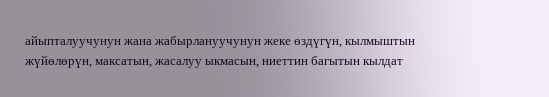айыпталуучунун жана жабырлануучунун жеке өздүгүн, кылмыштын жүйөлөрүн, максатын, жасалуу ыкмасын, ниеттин багытын кылдат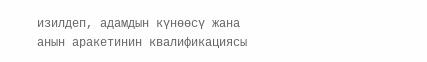изилдеп, адамдын күнөөсү жана анын аракетинин квалификациясы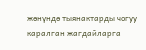жөнүндө тыянактарды чогуу каралган жагдайларга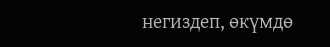негиздеп, өкүмдө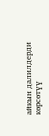айкын далилдерди көрсөтүү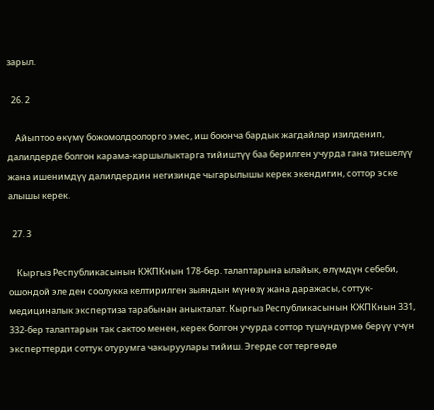зарыл.

  26. 2

    Айыптоо өкүмү божомолдоолорго эмес, иш боюнча бардык жагдайлар изилденип, далилдерде болгон карама-каршылыктарга тийиштүү баа берилген учурда гана тиешелүү жана ишенимдүү далилдердин негизинде чыгарылышы керек экендигин, соттор эске алышы керек.

  27. 3

    Кыргыз Республикасынын КЖПКнын 178-бер. талаптарына ылайык, өлүмдүн себеби, ошондой эле ден соолукка келтирилген зыяндын мүнөзү жана даражасы, соттук- медициналык экспертиза тарабынан аныкталат. Кыргыз Республикасынын КЖПКнын 331, 332-бер талаптарын так сактоо менен, керек болгон учурда соттор түшүндүрмө берүү үчүн эксперттерди соттук отурумга чакыруулары тийиш. Эгерде сот тергөөдө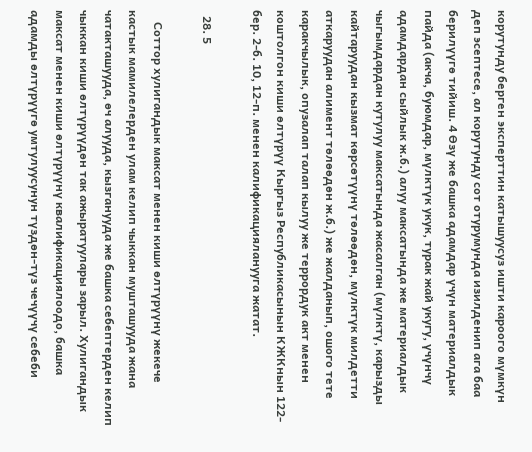корутунду берген эксперттин катышуусуз ишти кароого мүмкүн деп эсептесе, ал корутунду сот отурумунда изилденип ага баа берилүүгө тийиш. 4 Өзү же башка адамдар үчүн материалдык пайда (акча, буюмдар, мүлктүк укук, турак жай укугу, үчүнчү адамдардан сыйлык ж.б.) алуу максатында же материалдык чыгымдардан кутулуу максатында жасалган (мүлктү, карызды кайтаруудан кызмат көрсөтүүнү төлөөдөн, мүлктүк милдетти аткаруудан алимент төлөөдөн ж.б.) же жалданып, ошого тете каракчылык, опузалап талап кылуу же террордук акт менен коштолгон киши өлтүрүү Кыргыз Республикасынын КЖКнын 122-бер. 2-б. 10, 12-п. менен калификацияланууга жатат.

  28. 5

    Соттор хулигандык максат менен киши өлтүрүүнү жекече кастык мамилелерден улам келип чыккан мушташууда жана чатакташууда, өч алууда, кызганууда же башка себептерден келип чыккан киши өлтүрүүдөн так ажыратуулары зарыл. Хулигандык максат менен киши өлтүрүүнү квалификациялоодо, башка адамды өлтүрүүгө умтулуусунун түздөн-түз чечүүчү себеби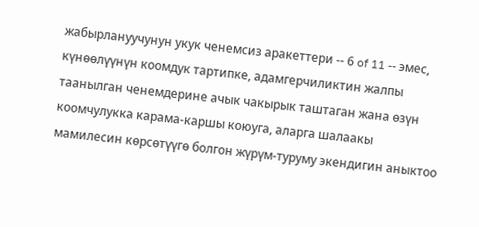жабырлануучунун укук ченемсиз аракеттери -- 6 of 11 -- эмес, күнөөлүүнүн коомдук тартипке, адамгерчиликтин жалпы таанылган ченемдерине ачык чакырык таштаган жана өзүн коомчулукка карама-каршы коюуга, аларга шалаакы мамилесин көрсөтүүгө болгон жүрүм-туруму экендигин аныктоо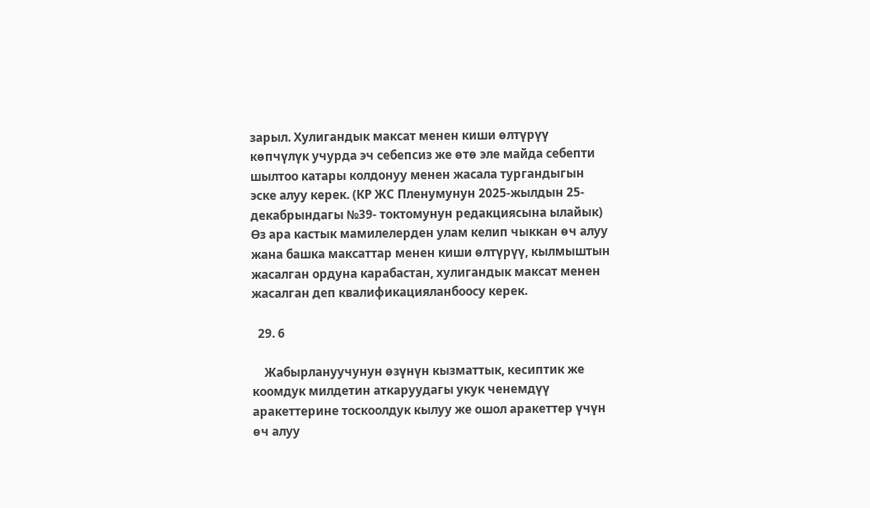зарыл. Хулигандык максат менен киши өлтүрүү көпчүлүк учурда эч себепсиз же өтө эле майда себепти шылтоо катары колдонуу менен жасала тургандыгын эске алуу керек. (КР ЖС Пленумунун 2025-жылдын 25-декабрындагы №39- токтомунун редакциясына ылайык) Өз ара кастык мамилелерден улам келип чыккан өч алуу жана башка максаттар менен киши өлтүрүү, кылмыштын жасалган ордуна карабастан, хулигандык максат менен жасалган деп квалификацияланбоосу керек.

  29. 6

    Жабырлануучунун өзүнүн кызматтык, кесиптик же коомдук милдетин аткаруудагы укук ченемдүү аракеттерине тоскоолдук кылуу же ошол аракеттер үчүн өч алуу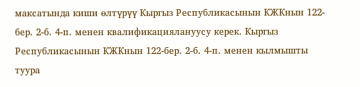максатында киши өлтүрүү Кыргыз Республикасынын КЖКнын 122-бер. 2-б. 4-п. менен квалификациялануусу керек. Кыргыз Республикасынын КЖКнын 122-бер. 2-б. 4-п. менен кылмышты туура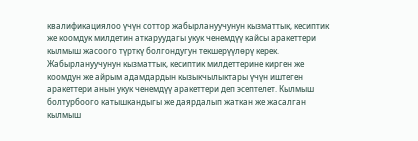квалификациялоо үчүн соттор жабырлануучунун кызматтык, кесиптик же коомдук милдетин аткаруудагы укук ченемдүү кайсы аракеттери кылмыш жасоого түрткү болгондугун текшерүүлөрү керек. Жабырлануучунун кызматтык, кесиптик милдеттерине кирген же коомдун же айрым адамдардын кызыкчылыктары үчүн иштеген аракеттери анын укук ченемдүү аракеттери деп эсептелет. Кылмыш болтурбоого катышкандыгы же даярдалып жаткан же жасалган кылмыш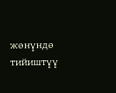жөнүндө тийиштүү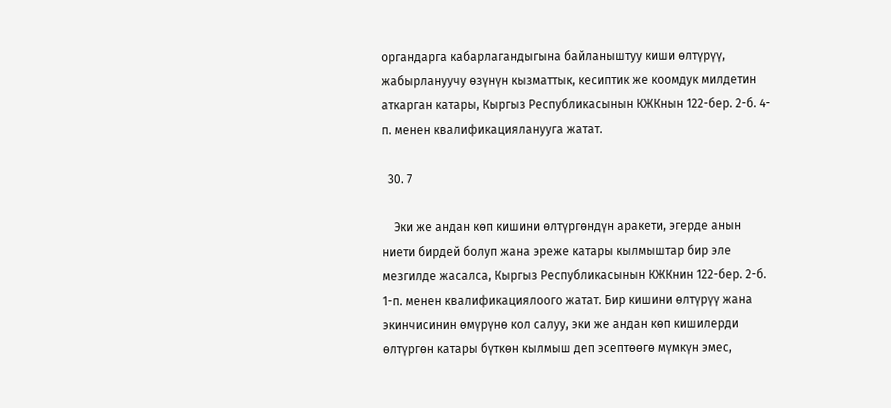органдарга кабарлагандыгына байланыштуу киши өлтүрүү, жабырлануучу өзүнүн кызматтык, кесиптик же коомдук милдетин аткарган катары, Кыргыз Республикасынын КЖКнын 122-бер. 2-б. 4-п. менен квалификацияланууга жатат.

  30. 7

    Эки же андан көп кишини өлтүргөндүн аракети, эгерде анын ниети бирдей болуп жана эреже катары кылмыштар бир эле мезгилде жасалса, Кыргыз Республикасынын КЖКнин 122-бер. 2-б. 1-п. менен квалификациялоого жатат. Бир кишини өлтүрүү жана экинчисинин өмүрүнө кол салуу, эки же андан көп кишилерди өлтүргөн катары бүткөн кылмыш деп эсептөөгө мүмкүн эмес,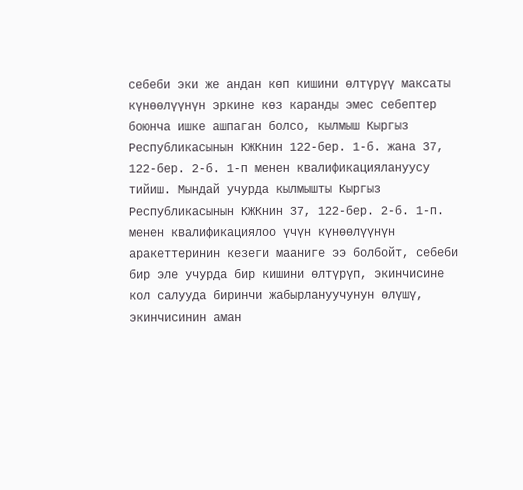себеби эки же андан көп кишини өлтүрүү максаты күнөөлүүнүн эркине көз каранды эмес себептер боюнча ишке ашпаган болсо, кылмыш Кыргыз Республикасынын КЖКнин 122-бер. 1-б. жана 37, 122-бер. 2-б. 1-п менен квалификациялануусу тийиш. Мындай учурда кылмышты Кыргыз Республикасынын КЖКнин 37, 122-бер. 2-б. 1-п. менен квалификациялоо үчүн күнөөлүүнүн аракеттеринин кезеги мааниге ээ болбойт, себеби бир эле учурда бир кишини өлтүрүп, экинчисине кол салууда биринчи жабырлануучунун өлүшү, экинчисинин аман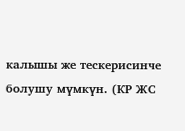калышы же тескерисинче болушу мүмкүн. (КР ЖС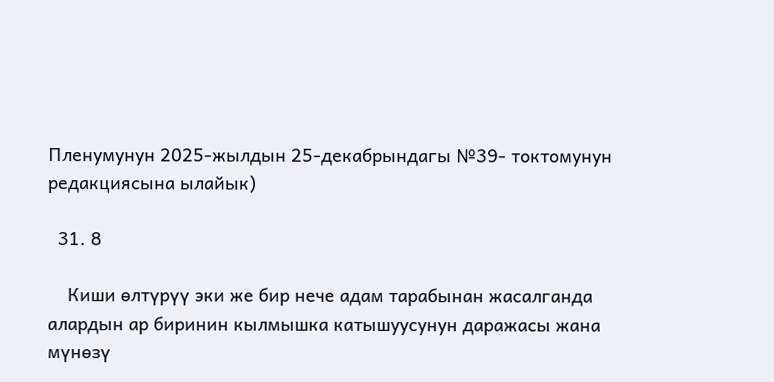Пленумунун 2025-жылдын 25-декабрындагы №39- токтомунун редакциясына ылайык)

  31. 8

    Киши өлтүрүү эки же бир нече адам тарабынан жасалганда алардын ар биринин кылмышка катышуусунун даражасы жана мүнөзү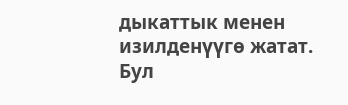дыкаттык менен изилденүүгө жатат. Бул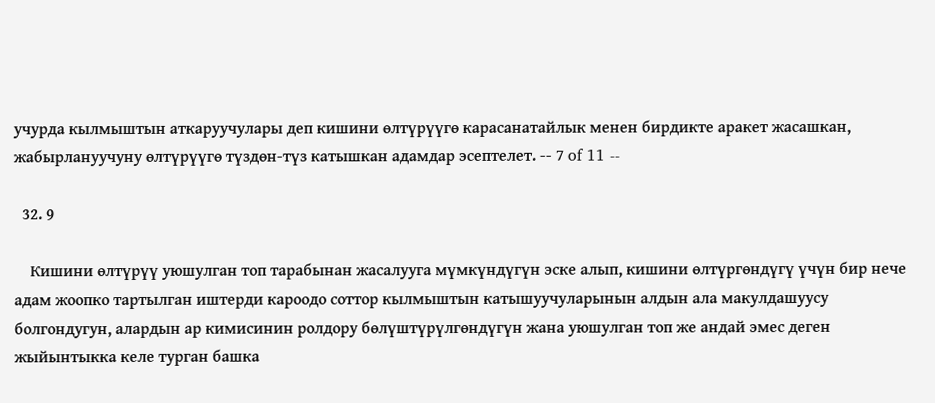учурда кылмыштын аткаруучулары деп кишини өлтүрүүгө карасанатайлык менен бирдикте аракет жасашкан, жабырлануучуну өлтүрүүгө түздөн-түз катышкан адамдар эсептелет. -- 7 of 11 --

  32. 9

    Кишини өлтүрүү уюшулган топ тарабынан жасалууга мүмкүндүгүн эске алып, кишини өлтүргөндүгү үчүн бир нече адам жоопко тартылган иштерди кароодо соттор кылмыштын катышуучуларынын алдын ала макулдашуусу болгондугун, алардын ар кимисинин ролдору бөлүштүрүлгөндүгүн жана уюшулган топ же андай эмес деген жыйынтыкка келе турган башка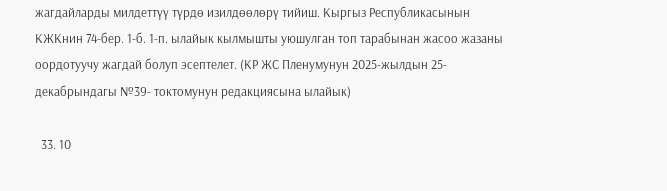жагдайларды милдеттүү түрдө изилдөөлөрү тийиш. Кыргыз Республикасынын КЖКнин 74-бер. 1-б. 1-п. ылайык кылмышты уюшулган топ тарабынан жасоо жазаны оордотуучу жагдай болуп эсептелет. (КР ЖС Пленумунун 2025-жылдын 25-декабрындагы №39- токтомунун редакциясына ылайык)

  33. 10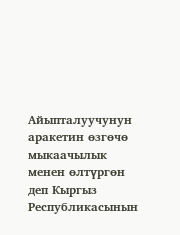Айыпталуучунун аракетин өзгөчө мыкаачылык менен өлтүргөн деп Кыргыз Республикасынын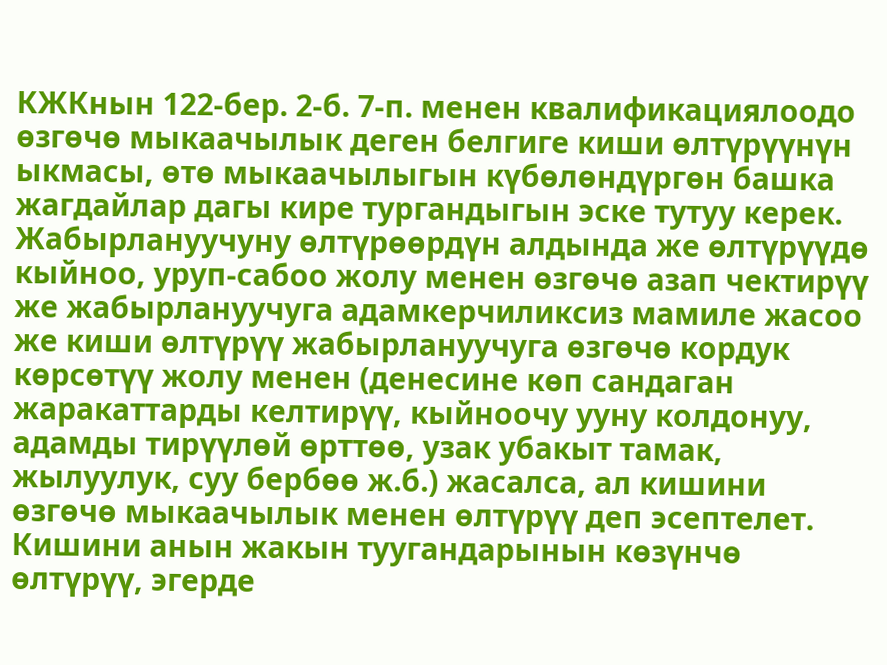КЖКнын 122-бер. 2-б. 7-п. менен квалификациялоодо өзгөчө мыкаачылык деген белгиге киши өлтүрүүнүн ыкмасы, өтө мыкаачылыгын күбөлөндүргөн башка жагдайлар дагы кире тургандыгын эске тутуу керек. Жабырлануучуну өлтүрөөрдүн алдында же өлтүрүүдө кыйноо, уруп-сабоо жолу менен өзгөчө азап чектирүү же жабырлануучуга адамкерчиликсиз мамиле жасоо же киши өлтүрүү жабырлануучуга өзгөчө кордук көрсөтүү жолу менен (денесине көп сандаган жаракаттарды келтирүү, кыйноочу ууну колдонуу, адамды тирүүлөй өрттөө, узак убакыт тамак, жылуулук, суу бербөө ж.б.) жасалса, ал кишини өзгөчө мыкаачылык менен өлтүрүү деп эсептелет. Кишини анын жакын туугандарынын көзүнчө өлтүрүү, эгерде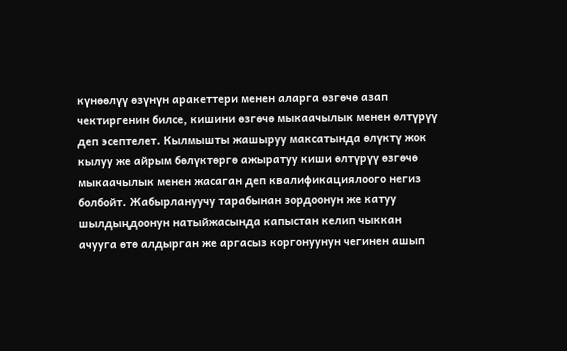күнөөлүү өзүнүн аракеттери менен аларга өзгөчө азап чектиргенин билсе, кишини өзгөчө мыкаачылык менен өлтүрүү деп эсептелет. Кылмышты жашыруу максатында өлүктү жок кылуу же айрым бөлүктөргө ажыратуу киши өлтүрүү өзгөчө мыкаачылык менен жасаган деп квалификациялоого негиз болбойт. Жабырлануучу тарабынан зордоонун же катуу шылдыңдоонун натыйжасында капыстан келип чыккан ачууга өтө алдырган же аргасыз коргонуунун чегинен ашып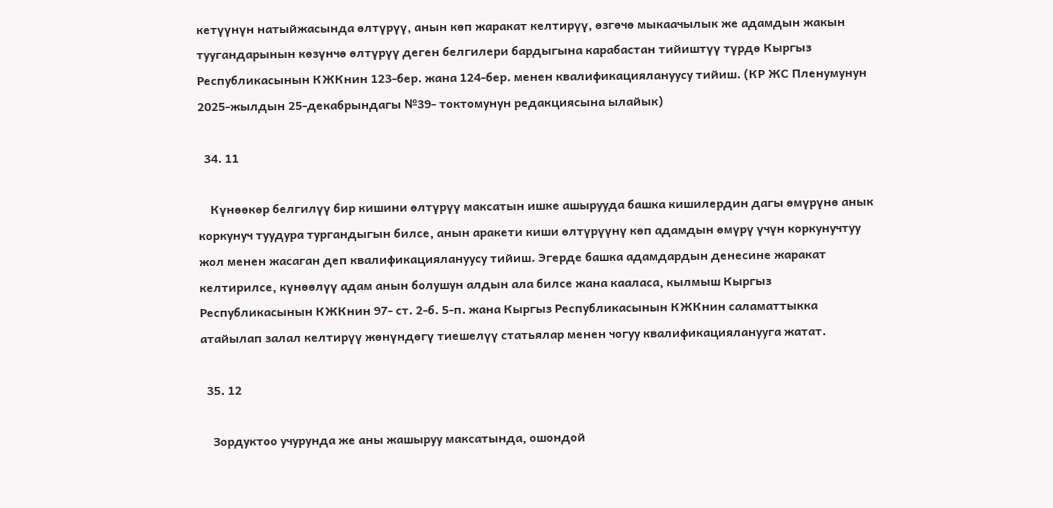кетүүнүн натыйжасында өлтүрүү, анын көп жаракат келтирүү, өзгөчө мыкаачылык же адамдын жакын туугандарынын көзүнчө өлтүрүү деген белгилери бардыгына карабастан тийиштүү түрдө Кыргыз Республикасынын КЖКнин 123-бер. жана 124-бер. менен квалификациялануусу тийиш. (КР ЖС Пленумунун 2025-жылдын 25-декабрындагы №39- токтомунун редакциясына ылайык)

  34. 11

    Күнөөкөр белгилүү бир кишини өлтүрүү максатын ишке ашырууда башка кишилердин дагы өмүрүнө анык коркунуч туудура тургандыгын билсе, анын аракети киши өлтүрүүнү көп адамдын өмүрү үчүн коркунучтуу жол менен жасаган деп квалификациялануусу тийиш. Эгерде башка адамдардын денесине жаракат келтирилсе, күнөөлүү адам анын болушун алдын ала билсе жана кааласа, кылмыш Кыргыз Республикасынын КЖКнин 97- ст. 2-б. 5-п. жана Кыргыз Республикасынын КЖКнин саламаттыкка атайылап залал келтирүү жөнүндөгү тиешелүү статьялар менен чогуу квалификацияланууга жатат.

  35. 12

    Зордуктоо учурунда же аны жашыруу максатында, ошондой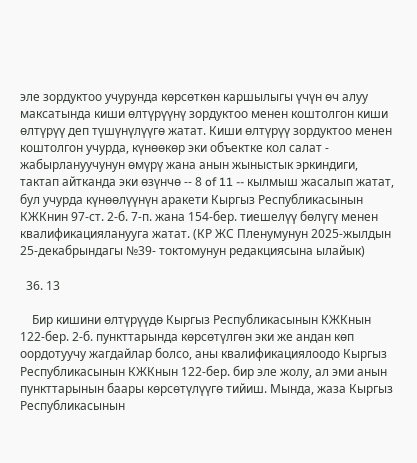эле зордуктоо учурунда көрсөткөн каршылыгы үчүн өч алуу максатында киши өлтүрүүнү зордуктоо менен коштолгон киши өлтүрүү деп түшүнүлүүгө жатат. Киши өлтүрүү зордуктоо менен коштолгон учурда, күнөөкөр эки объектке кол салат - жабырлануучунун өмүрү жана анын жыныстык эркиндиги, тактап айтканда эки өзүнчө -- 8 of 11 -- кылмыш жасалып жатат, бул учурда күнөөлүүнүн аракети Кыргыз Республикасынын КЖКнин 97-ст. 2-б. 7-п. жана 154-бер. тиешелүү бөлүгү менен квалификацияланууга жатат. (КР ЖС Пленумунун 2025-жылдын 25-декабрындагы №39- токтомунун редакциясына ылайык)

  36. 13

    Бир кишини өлтүрүүдө Кыргыз Республикасынын КЖКнын 122-бер. 2-б. пункттарында көрсөтүлгөн эки же андан көп оордотуучу жагдайлар болсо, аны квалификациялоодо Кыргыз Республикасынын КЖКнын 122-бер. бир эле жолу, ал эми анын пункттарынын баары көрсөтүлүүгө тийиш. Мында, жаза Кыргыз Республикасынын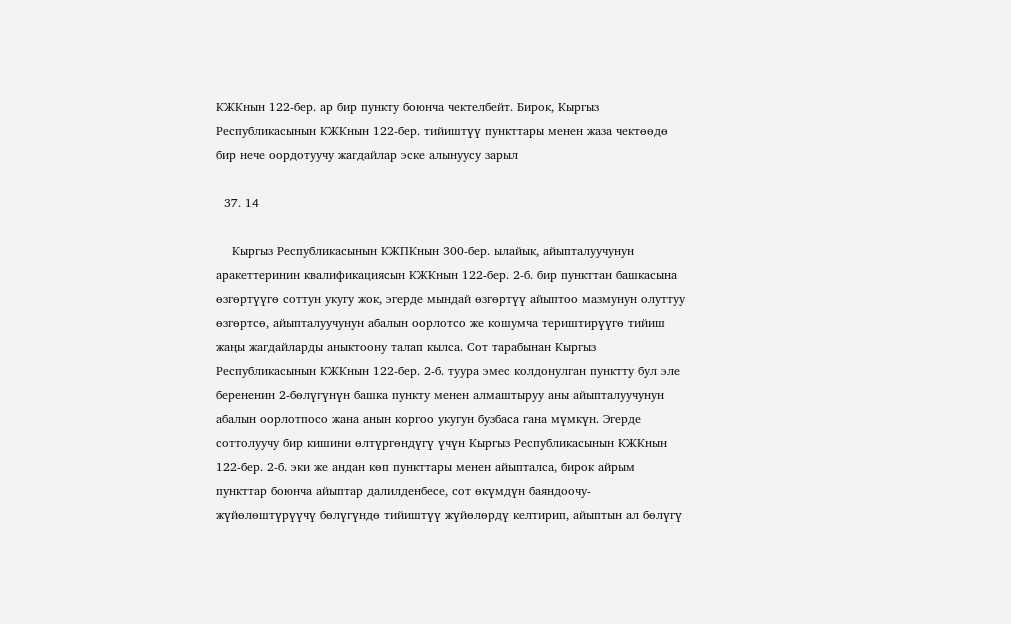КЖКнын 122-бер. ар бир пункту боюнча чектелбейт. Бирок, Кыргыз Республикасынын КЖКнын 122-бер. тийиштүү пункттары менен жаза чектөөдө бир нече оордотуучу жагдайлар эске алынуусу зарыл

  37. 14

    Кыргыз Республикасынын КЖПКнын 300-бер. ылайык, айыпталуучунун аракеттеринин квалификациясын КЖКнын 122-бер. 2-б. бир пункттан башкасына өзгөртүүгө соттун укугу жок, эгерде мындай өзгөртүү айыптоо мазмунун олуттуу өзгөртсө, айыпталуучунун абалын оорлотсо же кошумча териштирүүгө тийиш жаңы жагдайларды аныктоону талап кылса. Сот тарабынан Кыргыз Республикасынын КЖКнын 122-бер. 2-б. туура эмес колдонулган пунктту бул эле берененин 2-бөлүгүнүн башка пункту менен алмаштыруу аны айыпталуучунун абалын оорлотпосо жана анын коргоо укугун бузбаса гана мүмкүн. Эгерде соттолуучу бир кишини өлтүргөндүгү үчүн Кыргыз Республикасынын КЖКнын 122-бер. 2-б. эки же андан көп пункттары менен айыпталса, бирок айрым пункттар боюнча айыптар далилденбесе, сот өкүмдүн баяндоочу-жүйөлөштүрүүчү бөлүгүндө тийиштүү жүйөлөрдү келтирип, айыптын ал бөлүгү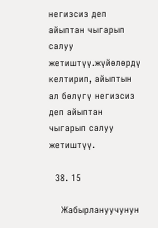негизсиз деп айыптан чыгарып салуу жетиштүү.жүйөлөрдү келтирип, айыптын ал бөлүгү негизсиз деп айыптан чыгарып салуу жетиштүү.

  38. 15

    Жабырлануучунун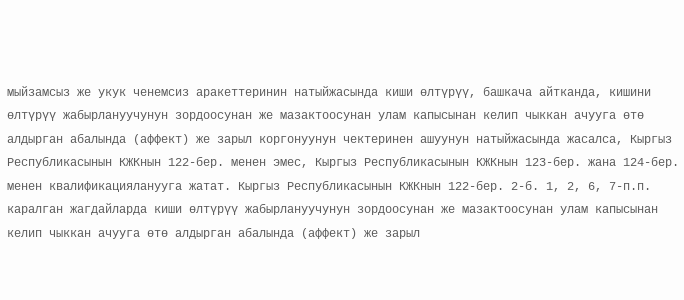мыйзамсыз же укук ченемсиз аракеттеринин натыйжасында киши өлтүрүү, башкача айтканда, кишини өлтүрүү жабырлануучунун зордоосунан же мазактоосунан улам капысынан келип чыккан ачууга өтө алдырган абалында (аффект) же зарыл коргонуунун чектеринен ашуунун натыйжасында жасалса, Кыргыз Республикасынын КЖКнын 122-бер. менен эмес, Кыргыз Республикасынын КЖКнын 123-бер. жана 124-бер. менен квалификацияланууга жатат. Кыргыз Республикасынын КЖКнын 122-бер. 2-б. 1, 2, 6, 7-п.п. каралган жагдайларда киши өлтүрүү жабырлануучунун зордоосунан же мазактоосунан улам капысынан келип чыккан ачууга өтө алдырган абалында (аффект) же зарыл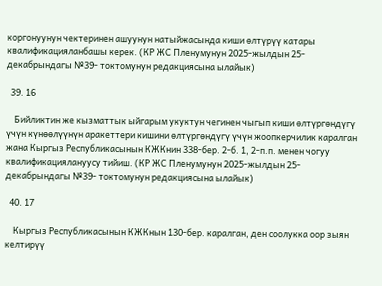коргонуунун чектеринен ашуунун натыйжасында киши өлтүрүү катары квалификацияланбашы керек. (КР ЖС Пленумунун 2025-жылдын 25-декабрындагы №39- токтомунун редакциясына ылайык)

  39. 16

    Бийликтин же кызматтык ыйгарым укуктун чегинен чыгып киши өлтүргөндүгү үчүн күнөөлүүнүн аракеттери кишини өлтүргөндүгү үчүн жоопкерчилик каралган жана Кыргыз Республикасынын КЖКнин 338-бер. 2-б. 1, 2-п.п. менен чогуу квалификациялануусу тийиш. (КР ЖС Пленумунун 2025-жылдын 25-декабрындагы №39- токтомунун редакциясына ылайык)

  40. 17

    Кыргыз Республикасынын КЖКнын 130-бер. каралган, ден соолукка оор зыян келтирүү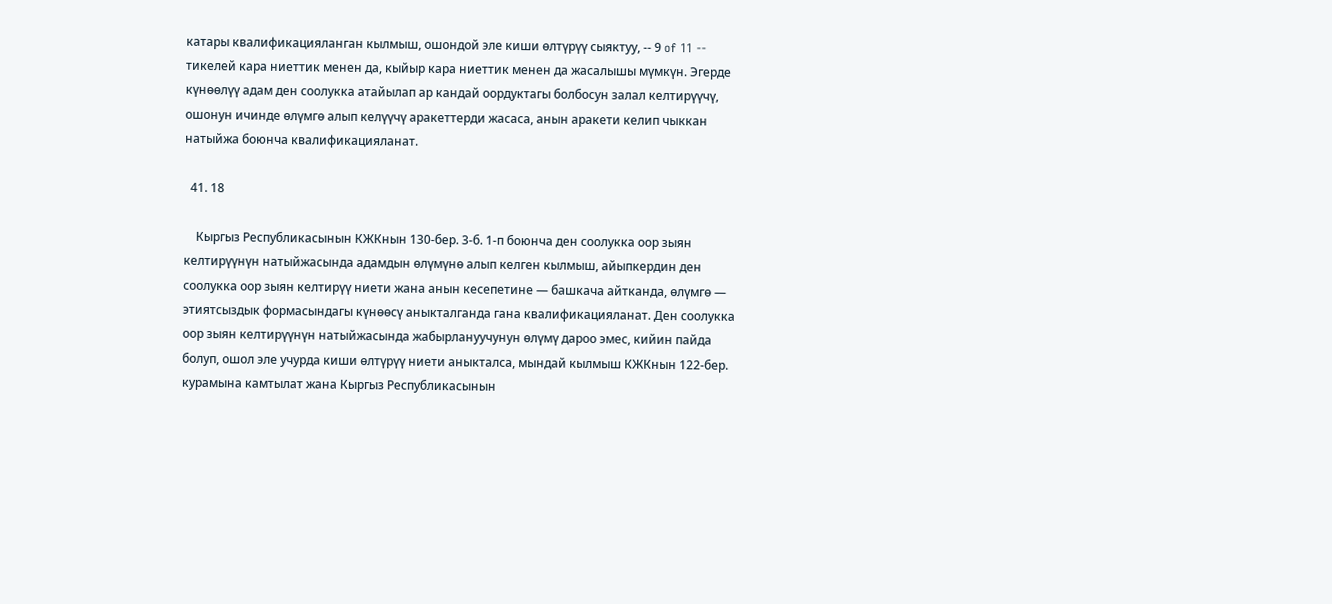катары квалификацияланган кылмыш, ошондой эле киши өлтүрүү сыяктуу, -- 9 of 11 -- тикелей кара ниеттик менен да, кыйыр кара ниеттик менен да жасалышы мүмкүн. Эгерде күнөөлүү адам ден соолукка атайылап ар кандай оордуктагы болбосун залал келтирүүчү, ошонун ичинде өлүмгө алып келүүчү аракеттерди жасаса, анын аракети келип чыккан натыйжа боюнча квалификацияланат.

  41. 18

    Кыргыз Республикасынын КЖКнын 130-бер. 3-б. 1-п боюнча ден соолукка оор зыян келтирүүнүн натыйжасында адамдын өлүмүнө алып келген кылмыш, айыпкердин ден соолукка оор зыян келтирүү ниети жана анын кесепетине — башкача айтканда, өлүмгө — этиятсыздык формасындагы күнөөсү аныкталганда гана квалификацияланат. Ден соолукка оор зыян келтирүүнүн натыйжасында жабырлануучунун өлүмү дароо эмес, кийин пайда болуп, ошол эле учурда киши өлтүрүү ниети аныкталса, мындай кылмыш КЖКнын 122-бер. курамына камтылат жана Кыргыз Республикасынын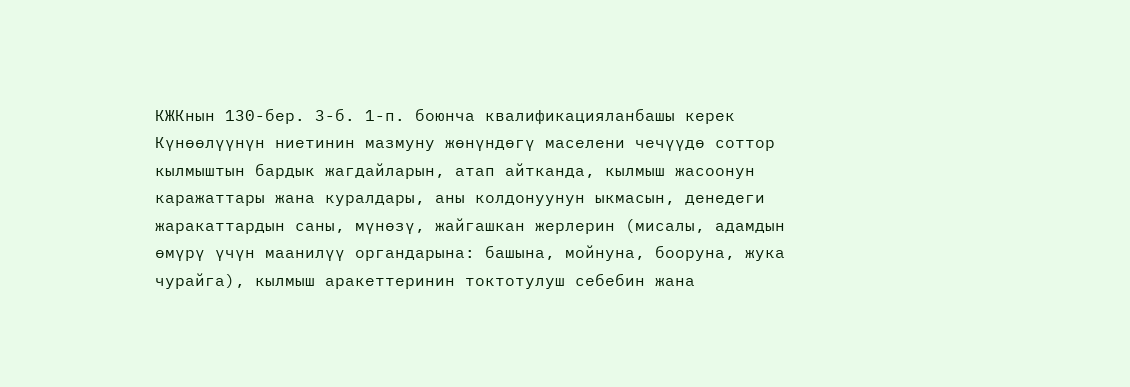КЖКнын 130-бер. 3-б. 1-п. боюнча квалификацияланбашы керек Күнөөлүүнүн ниетинин мазмуну жөнүндөгү маселени чечүүдө соттор кылмыштын бардык жагдайларын, атап айтканда, кылмыш жасоонун каражаттары жана куралдары, аны колдонуунун ыкмасын, денедеги жаракаттардын саны, мүнөзү, жайгашкан жерлерин (мисалы, адамдын өмүрү үчүн маанилүү органдарына: башына, мойнуна, бооруна, жука чурайга), кылмыш аракеттеринин токтотулуш себебин жана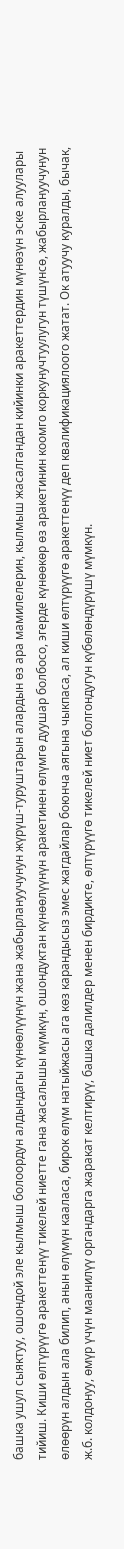башка ушул сыяктуу, ошондой эле кылмыш болоордун алдындагы күнөөлүүнүн жана жабырлануучунун жүрүш-туруштарын алардын өз ара мамилелерин, кылмыш жасалгандан кийинки аракеттердин мүнөзүн эске алуулары тийиш. Киши өлтүрүүгө аракеттенүү тикелей ниетте гана жасалышы мүмкүн, ошондуктан күнөөлүүнүн аракетинен өлүмгө дуушар болбосо, эгерде күнөөкөр өз аракетинин коомго коркунучтуулугун түшүнсө, жабырлануучунун өлөөрүн алдын ала билип, анын өлүмүн кааласа, бирок өлүм натыйжасы ага көз карандысыз эмес жагдайлар боюнча аягына чыкпаса, ал киши өлтүрүүгө аракеттенүү деп квалификациялоого жатат. Ок атуучу куралды, бычак, ж.б. колдонуу, өмүр үчүн маанилүү органдарга жаракат келтирүү, башка далилдер менен бирдикте, өлтүрүүгө тикелей ниет болгондугун күбөлөндүрүшү мүмкүн.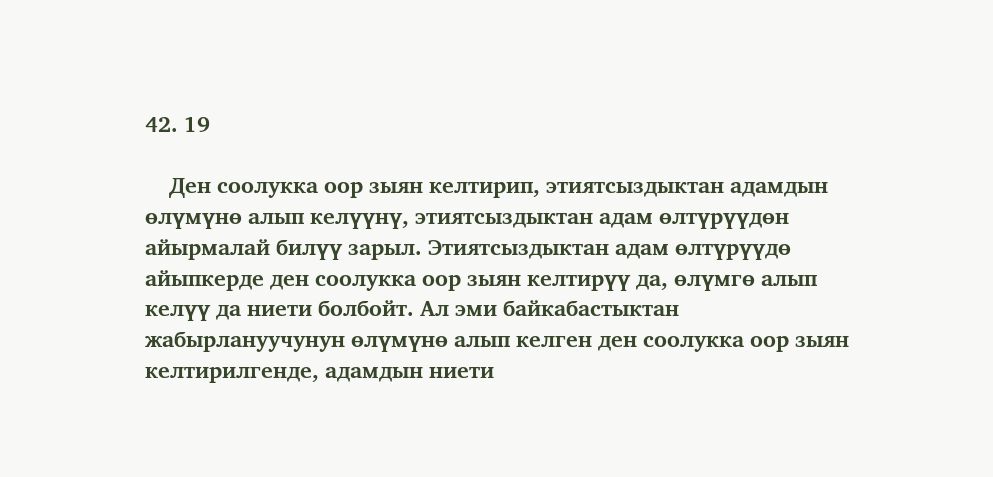42. 19

    Ден соолукка оор зыян келтирип, этиятсыздыктан адамдын өлүмүнө алып келүүнү, этиятсыздыктан адам өлтүрүүдөн айырмалай билүү зарыл. Этиятсыздыктан адам өлтүрүүдө айыпкерде ден соолукка оор зыян келтирүү да, өлүмгө алып келүү да ниети болбойт. Ал эми байкабастыктан жабырлануучунун өлүмүнө алып келген ден соолукка оор зыян келтирилгенде, адамдын ниети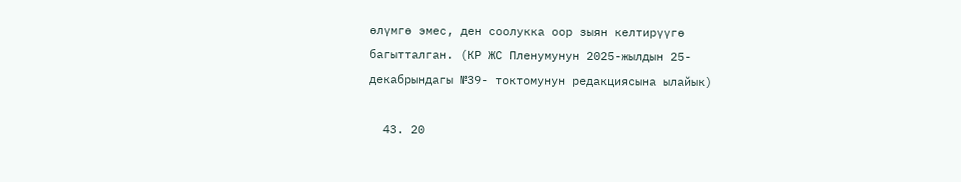өлүмгө эмес, ден соолукка оор зыян келтирүүгө багытталган. (КР ЖС Пленумунун 2025-жылдын 25-декабрындагы №39- токтомунун редакциясына ылайык)

  43. 20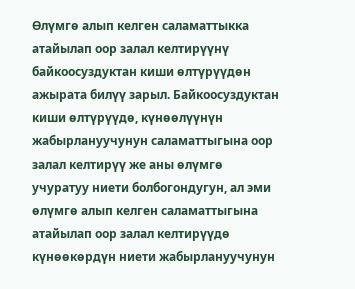Өлүмгө алып келген саламаттыкка атайылап оор залал келтирүүнү байкоосуздуктан киши өлтүрүүдөн ажырата билүү зарыл. Байкоосуздуктан киши өлтүрүүдө, күнөөлүүнүн жабырлануучунун саламаттыгына оор залал келтирүү же аны өлүмгө учуратуу ниети болбогондугун, ал эми өлүмгө алып келген саламаттыгына атайылап оор залал келтирүүдө күнөөкөрдүн ниети жабырлануучунун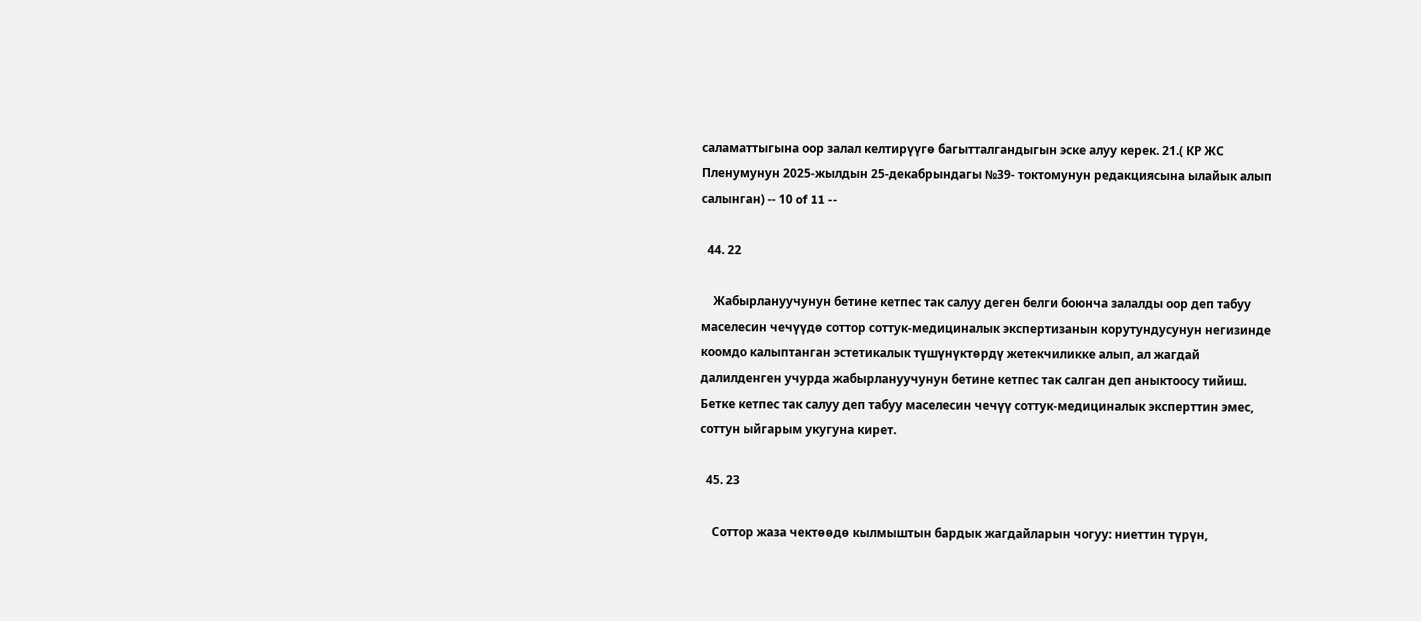саламаттыгына оор залал келтирүүгө багытталгандыгын эске алуу керек. 21.( КР ЖС Пленумунун 2025-жылдын 25-декабрындагы №39- токтомунун редакциясына ылайык алып салынган) -- 10 of 11 --

  44. 22

    Жабырлануучунун бетине кетпес так салуу деген белги боюнча залалды оор деп табуу маселесин чечүүдө соттор соттук-медициналык экспертизанын корутундусунун негизинде коомдо калыптанган эстетикалык түшүнүктөрдү жетекчиликке алып, ал жагдай далилденген учурда жабырлануучунун бетине кетпес так салган деп аныктоосу тийиш. Бетке кетпес так салуу деп табуу маселесин чечүү соттук-медициналык эксперттин эмес, соттун ыйгарым укугуна кирет.

  45. 23

    Соттор жаза чектөөдө кылмыштын бардык жагдайларын чогуу: ниеттин түрүн,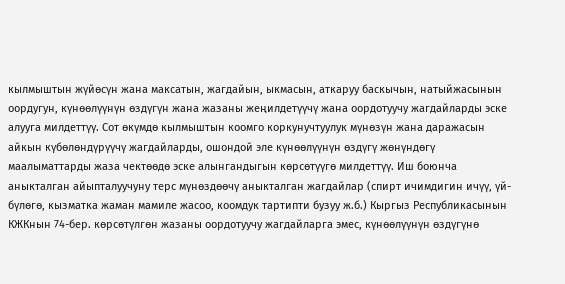кылмыштын жүйөсүн жана максатын, жагдайын, ыкмасын, аткаруу баскычын, натыйжасынын оордугун, күнөөлүүнүн өздүгүн жана жазаны жеңилдетүүчү жана оордотуучу жагдайларды эске алууга милдеттүү. Сот өкүмдө кылмыштын коомго коркунучтуулук мүнөзүн жана даражасын айкын күбөлөндүрүүчү жагдайларды, ошондой эле күнөөлүүнүн өздүгү жөнүндөгү маалыматтарды жаза чектөөдө эске алынгандыгын көрсөтүүгө милдеттүү. Иш боюнча аныкталган айыпталуучуну терс мүнөздөөчү аныкталган жагдайлар (спирт ичимдигин ичүү, үй-бүлөгө, кызматка жаман мамиле жасоо, коомдук тартипти бузуу ж.б.) Кыргыз Республикасынын КЖКнын 74-бер. көрсөтүлгөн жазаны оордотуучу жагдайларга эмес, күнөөлүүнүн өздүгүнө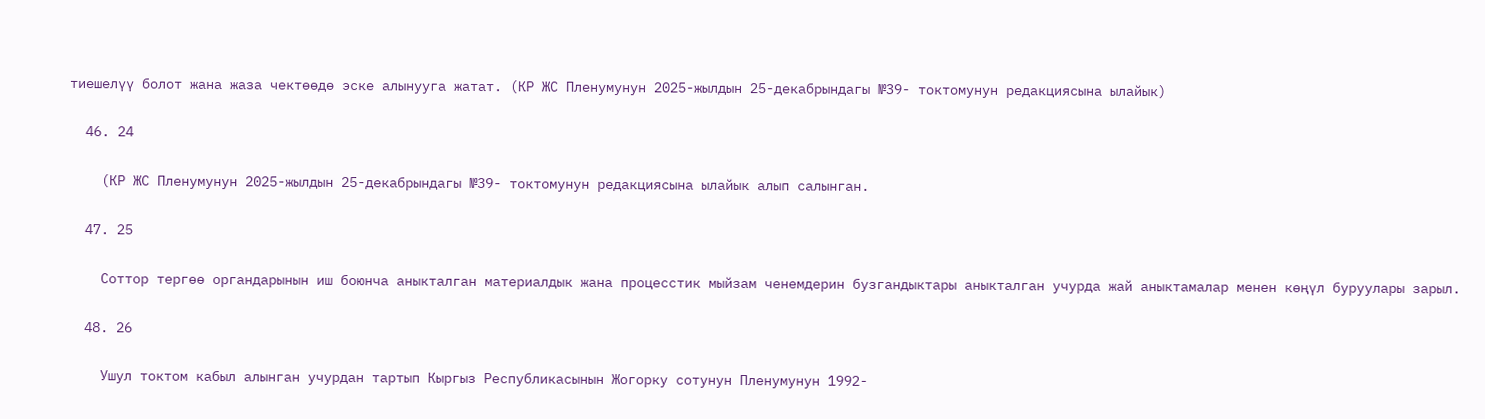тиешелүү болот жана жаза чектөөдө эске алынууга жатат. (КР ЖС Пленумунун 2025-жылдын 25-декабрындагы №39- токтомунун редакциясына ылайык)

  46. 24

    (КР ЖС Пленумунун 2025-жылдын 25-декабрындагы №39- токтомунун редакциясына ылайык алып салынган.

  47. 25

    Соттор тергөө органдарынын иш боюнча аныкталган материалдык жана процесстик мыйзам ченемдерин бузгандыктары аныкталган учурда жай аныктамалар менен көңүл буруулары зарыл.

  48. 26

    Ушул токтом кабыл алынган учурдан тартып Кыргыз Республикасынын Жогорку сотунун Пленумунун 1992-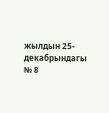жылдын 25-декабрындагы № 8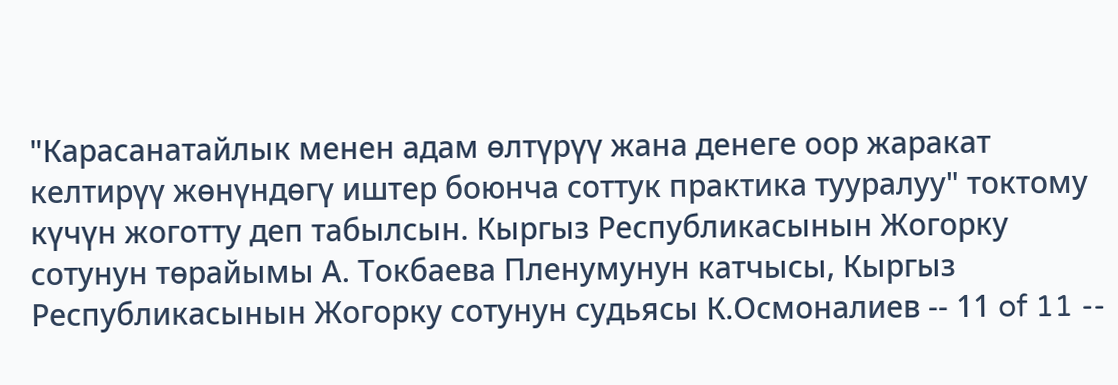"Карасанатайлык менен адам өлтүрүү жана денеге оор жаракат келтирүү жөнүндөгү иштер боюнча соттук практика тууралуу" токтому күчүн жоготту деп табылсын. Кыргыз Республикасынын Жогорку сотунун төрайымы А. Токбаева Пленумунун катчысы, Кыргыз Республикасынын Жогорку сотунун судьясы К.Осмоналиев -- 11 of 11 --